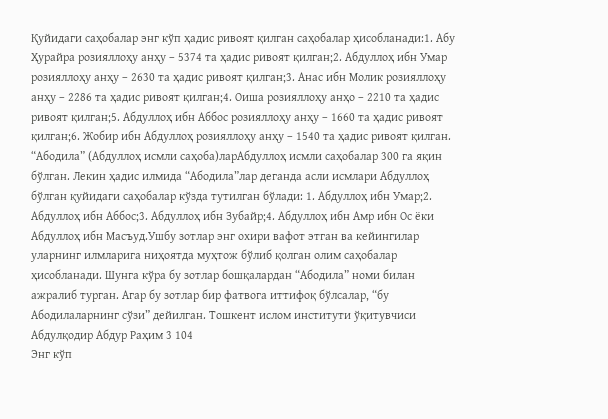Қуйидаги саҳобалар энг кўп ҳадис ривоят қилган саҳобалар ҳисобланади:1. Абу Ҳурайра розияллоҳу анҳу – 5374 та ҳадис ривоят қилган;2. Абдуллоҳ ибн Умар розияллоҳу анҳу – 2630 та ҳадис ривоят қилган;3. Анас ибн Молик розияллоҳу анҳу – 2286 та ҳадис ривоят қилган;4. Оиша розияллоҳу анҳо – 2210 та ҳадис ривоят қилган;5. Абдуллоҳ ибн Аббос розияллоҳу анҳу – 1660 та ҳадис ривоят қилган;6. Жобир ибн Абдуллоҳ розияллоҳу анҳу – 1540 та ҳадис ривоят қилган. “Абодила” (Абдуллоҳ исмли саҳоба)ларАбдуллоҳ исмли саҳобалар 300 га яқин бўлган. Лекин ҳадис илмида “Абодила”лар деганда асли исмлари Абдуллоҳ бўлган қуйидаги саҳобалар кўзда тутилган бўлади: 1. Абдуллоҳ ибн Умар;2. Абдуллоҳ ибн Аббос;3. Абдуллоҳ ибн Зубайр;4. Абдуллоҳ ибн Амр ибн Ос ёки Абдуллоҳ ибн Масъуд.Ушбу зотлар энг охири вафот этган ва кейингилар уларнинг илмларига ниҳоятда муҳтож бўлиб қолган олим саҳобалар ҳисобланади. Шунга кўра бу зотлар бошқалардан “Абодила” номи билан ажралиб турган. Агар бу зотлар бир фатвога иттифоқ бўлсалар, “бу Абодилаларнинг сўзи” дейилган. Тошкент ислом институти ўқитувчиси Абдулқодир Абдур Раҳим 3 104
Энг кўп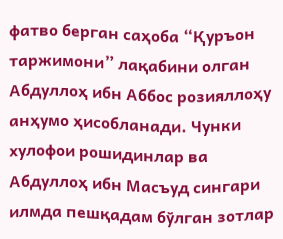фатво берган саҳоба “Қуръон таржимони” лақабини олган Абдуллоҳ ибн Аббос розияллоҳу анҳумо ҳисобланади. Чунки хулофои рошидинлар ва Абдуллоҳ ибн Масъуд сингари илмда пешқадам бўлган зотлар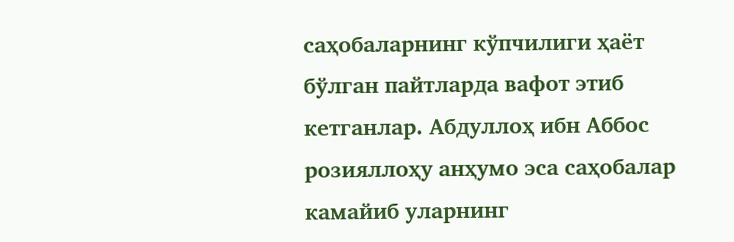саҳобаларнинг кўпчилиги ҳаёт бўлган пайтларда вафот этиб кетганлар. Абдуллоҳ ибн Аббос розияллоҳу анҳумо эса саҳобалар камайиб уларнинг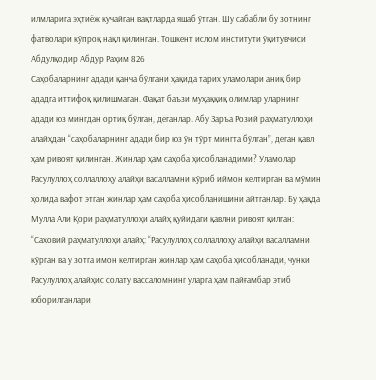илмларига эҳтиёж кучайган вақтларда яшаб ўтган. Шу сабабли бу зотнинг фатволари кўпроқ нақл қилинган. Тошкент ислом институти ўқитувчиси Абдулқодир Абдур Раҳим 826
Саҳобаларнинг адади қанча бўлгани ҳақида тарих уламолари аниқ бир ададга иттифоқ қилишмаган. Фақат баъзи муҳаққиқ олимлар уларнинг адади юз мингдан ортиқ бўлган, деганлар. Абу Заръа Розий раҳматуллоҳи алайҳдан “саҳобаларнинг адади бир юз ўн тўрт мингта бўлган”, деган қавл ҳам ривоят қилинган. Жинлар ҳам саҳоба ҳисобланадими? Уламолар Расулуллоҳ соллаллоҳу алайҳи васалламни кўриб иймон келтирган ва мўмин ҳолида вафот этган жинлар ҳам саҳоба ҳисобланишини айтганлар. Бу ҳақда Мулла Али Қори раҳматуллоҳи алайҳ қуйидаги қавлни ривоят қилган: “Саховий раҳматуллоҳи алайҳ: “Расулуллоҳ соллаллоҳу алайҳи васалламни кўрган ва у зотга имон келтирган жинлар ҳам саҳоба ҳисобланади, чунки Расулуллоҳ алайҳис солату вассаломнинг уларга ҳам пайғамбар этиб юборилганлари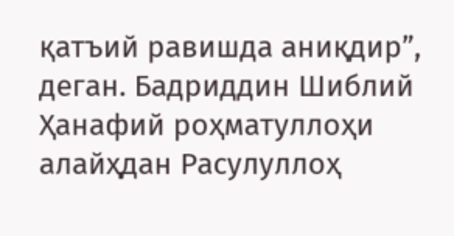қатъий равишда аниқдир”, деган. Бадриддин Шиблий Ҳанафий роҳматуллоҳи алайҳдан Расулуллоҳ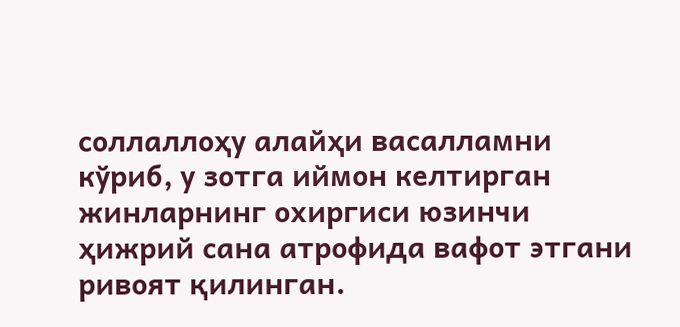соллаллоҳу алайҳи васалламни кўриб, у зотга иймон келтирган жинларнинг охиргиси юзинчи ҳижрий сана атрофида вафот этгани ривоят қилинган.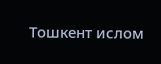Тошкент ислом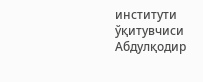институти ўқитувчиси Абдулқодир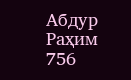Абдур Раҳим 756